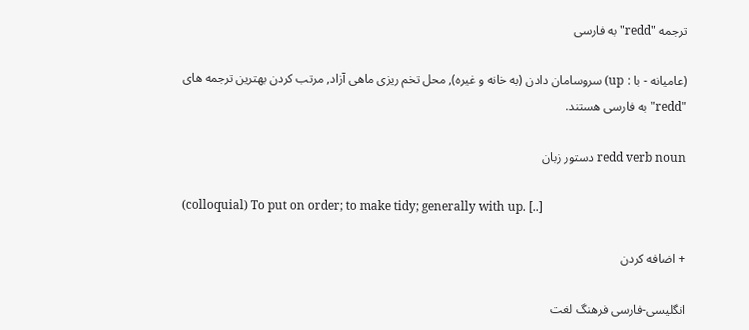ترجمه "redd" به فارسی

(عامیانه - با : up) سروسامان دادن (به خانه و غیره), محل تخم ریزی ماهی آزاد, مرتب کردن بهترین ترجمه های "redd" به فارسی هستند.

redd verb noun دستور زبان

(colloquial) To put on order; to make tidy; generally with up. [..]

+ اضافه کردن

انگلیسی-فارسی فرهنگ لغت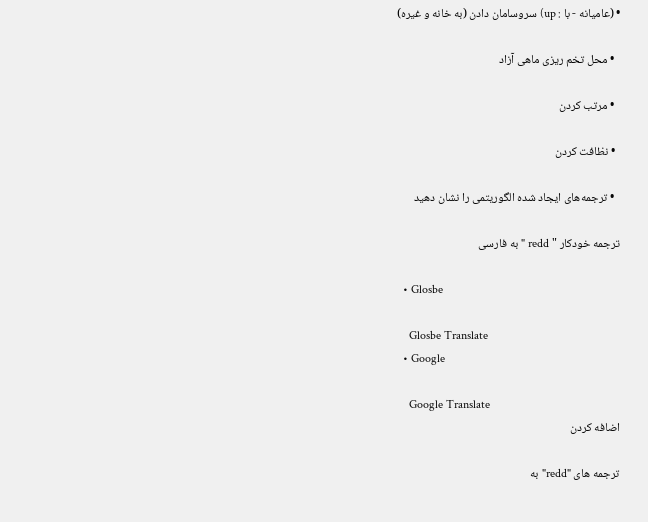• (عامیانه - با : up) سروسامان دادن (به خانه و غیره)

  • محل تخم ریزی ماهی آزاد

  • مرتب کردن

  • نظافت کردن

  • ترجمه‌های ایجاد شده الگوریتمی را نشان دهید

ترجمه خودکار " redd " به فارسی

  • Glosbe

    Glosbe Translate
  • Google

    Google Translate
اضافه کردن

ترجمه های "redd" به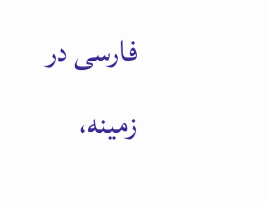فارسی در زمینه،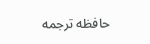حافظه ترجمه